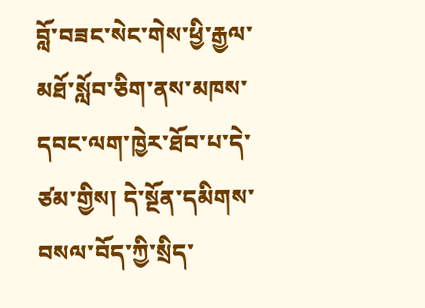བློ་བཟང་སེང་གེས་ཕྱི་རྒྱལ་མཐོ་སློབ་ཅིག་ནས་མཁས་དབང་ལག་ཁྱེར་ཐོབ་པ་དེ་ཙམ་གྱིས། དེ་སྔོན་དམིགས་བསལ་བོད་ཀྱི་སྲིད་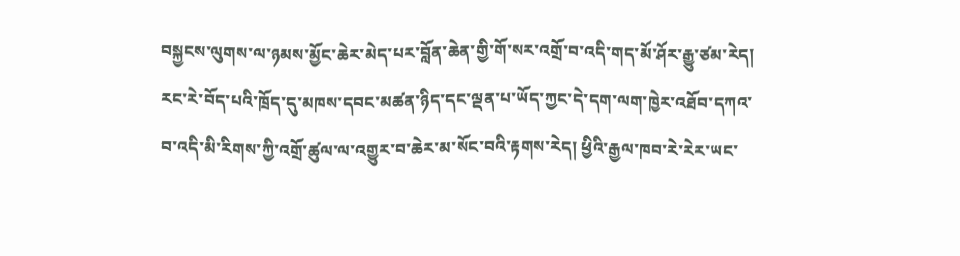བསྐྱངས་ལུགས་ལ་ཉམས་མྱོང་ཆེར་མེད་པར་བློན་ཆེན་གྱི་གོ་སར་འགྲོ་བ་འདི་གད་མོ་ཤོར་རྒྱུ་ཙམ་རེད། རང་རེ་བོད་པའི་ཁྲོད་དུ་མཁས་དབང་མཚན་ཉིད་དང་ལྡན་པ་ཡོད་ཀྱང་དེ་དག་ལག་ཁྱེར་འཐོབ་དཀའ་བ་འདི་མི་རིགས་ཀྱི་འགྲོ་ཚུལ་ལ་འགྱུར་བ་ཆེར་མ་སོང་བའི་རྟགས་རེད། ཕྱིའི་རྒྱལ་ཁབ་རེ་རེར་ཡང་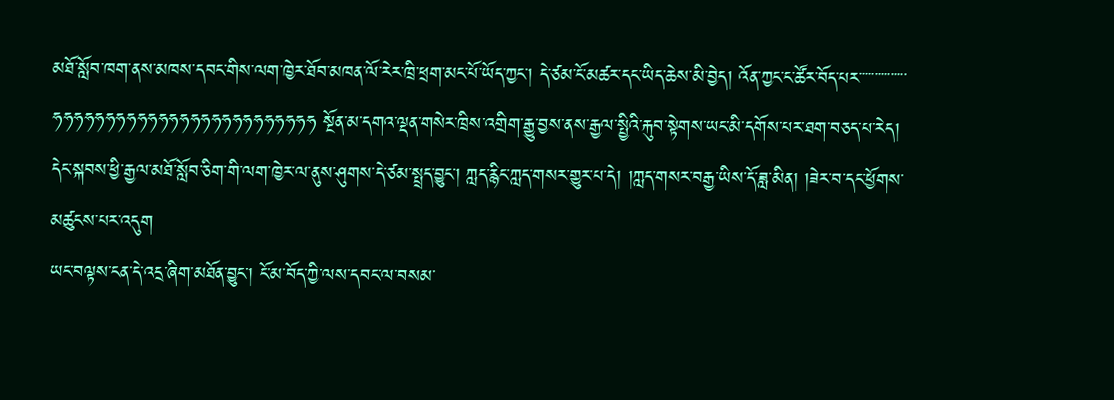མཐོ་སློབ་ཁག་ནས་མཁས་དབང་གིས་ལག་ཁྱེར་ཐོབ་མཁན་ལོ་རེར་ཁྲི་ཕྲག་མང་པོ་ཡོད་ཀྱང་། དེ་ཙམ་ངོ་མཚར་དང་ཡིད་ཆེས་མི་བྱེད། འོན་ཀྱང་ང་ཚོར་བོད་པར་་་་་་་་་་་་་་་ཧཧཧཧཧཧཧཧཧཧཧཧཧཧཧཧཧཧཧཧཧཧཧཧཧ སྔོན་མ་དགའ་ལྡན་གསེར་ཁྲིས་འགྲིག་རྒྱུ་བྱས་ནས་རྒྱལ་སྤྱིའི་རྐུབ་སྟེགས་ཡང་མི་དགོས་པར་ཐག་བཅད་པ་རེད། དེང་སྐབས་ཕྱི་རྒྱལ་མཐོ་སློབ་ཅིག་གི་ལག་ཁྱེར་ལ་ནུས་ཤུགས་དེ་ཙམ་སྤྲད་བྱུང་། ཀླད་རྙིང་ཀླད་གསར་གྱུར་པ་དེ། །ཀླད་གསར་བརྒྱ་ཡིས་དོ་ཟླ་མིན། །ཟེར་བ་དང་ཕྱོགས་མཚུངས་པར་འདུག
ཡང་བལྟས་ངན་དེ་འདྲ་ཞིག་མཐོན་བྱུང་། ངོ་མ་བོད་ཀྱི་ལས་དབང་ལ་བསམ་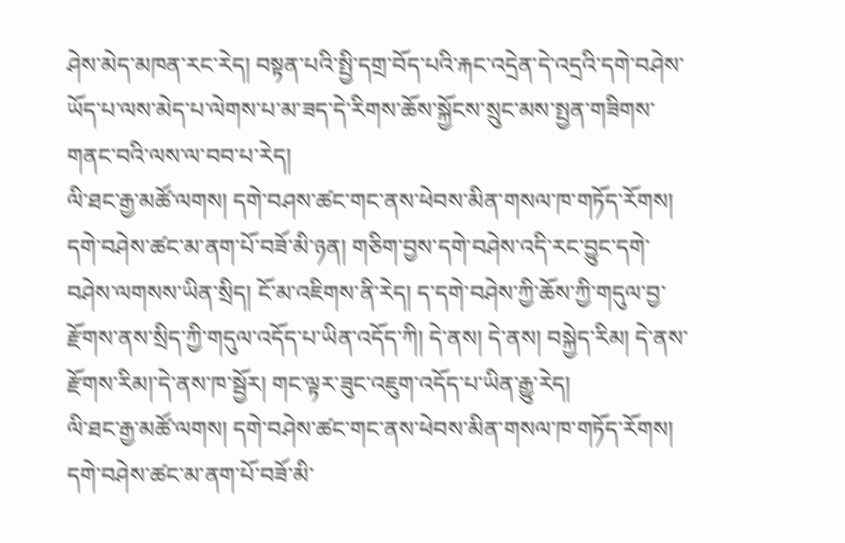ཤེས་མེད་མཁན་རང་རེད། བསྟན་པའི་སྤྱི་དགྲ་བོད་པའི་རྐང་འདྲེན་དེ་འདྲའི་དགེ་བཤེས་ཡོད་པ་ལས་མེད་པ་ལེགས་པ་མ་ཟད་དེ་རིགས་ཆོས་སྐྱོངས་སྲུང་མས་སྤྱན་གཟིགས་གནང་བའི་ལས་ལ་བབ་པ་རེད།
ལི་ཐང་རྒྱ་མཚོ་ལགས། དགེ་བཤས་ཚང་གང་ནས་ཕེབས་མིན་གསལ་ཁ་གཏོད་རོགས། དགེ་བཤེས་ཚང་མ་ནག་པོ་བཟོ་མི་ཉན། གཅིག་བྱས་དགེ་བཤེས་འདི་རང་བྱུང་དགེ་བཤེས་ལགསས་ཡིན་སྲིད། ངོ་མ་འཇིགས་ནི་རེད། ད་དགེ་བཤེས་ཀྱི་ཆོས་ཀྱི་གདུལ་བྱ་རྫོགས་ནས་སྲིད་ཀྱི་གདུལ་འདོད་པ་ཡིན་འདོད་ཀི། དེ་ནས། དེ་ནས། བསྐྱེད་རིམ། དེ་ནས་རྫོགས་རིམ།་དེ་ནས་ཁ་སྦྱོར། གང་ལྟར་ཟུང་འཇུག་འདོད་པ་ཡིན་རྒྱུ་རེད།
ལི་ཐང་རྒྱ་མཚོ་ལགས། དགེ་བཤེས་ཚང་གང་ནས་ཕེབས་མིན་གསལ་ཁ་གཏོད་རོགས། དགེ་བཤེས་ཚང་མ་ནག་པོ་བཟོ་མི་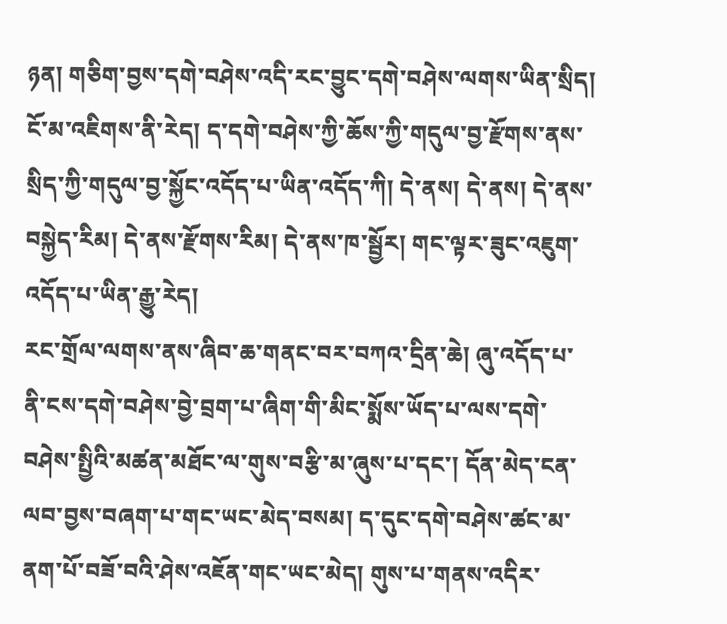ཉན། གཅིག་བྱས་དགེ་བཤེས་འདི་རང་བྱུང་དགེ་བཤེས་ལགས་ཡིན་སྲིད། ངོ་མ་འཇིགས་ནི་རེད། ད་དགེ་བཤེས་ཀྱི་ཆོས་ཀྱི་གདུལ་བྱ་རྫོགས་ནས་སྲིད་ཀྱི་གདུལ་བྱ་སྐྱོང་འདོད་པ་ཡིན་འདོད་ཀི། དེ་ནས། དེ་ནས། དེ་ནས་བསྐྱེད་རིམ། དེ་ནས་རྫོགས་རིམ། དེ་ནས་ཁ་སྦྱོར། གང་ལྟར་ཟུང་འཇུག་འདོད་པ་ཡིན་རྒྱུ་རེད།
རང་གྲོལ་ལགས་ནས་ཞིབ་ཆ་གནང་བར་བཀའ་དྲིན་ཆེ། ཞུ་འདོད་པ་ནི་ངས་དགེ་བཤེས་བྱེ་བྲག་པ་ཞིག་གི་མིང་སྨོས་ཡོད་པ་ལས་དགེ་བཤེས་སྤྱིའི་མཚན་མཐོང་ལ་གུས་བརྩི་མ་ཞུས་པ་དང་། དོན་མེད་ངན་ལབ་བྱས་བཞག་པ་གང་ཡང་མེད་བསམ། ད་དུང་དགེ་བཤེས་ཚང་མ་ནག་པོ་བཟོ་བའི་ཤེས་འཇོན་གང་ཡང་མེད། གུས་པ་གནས་འདིར་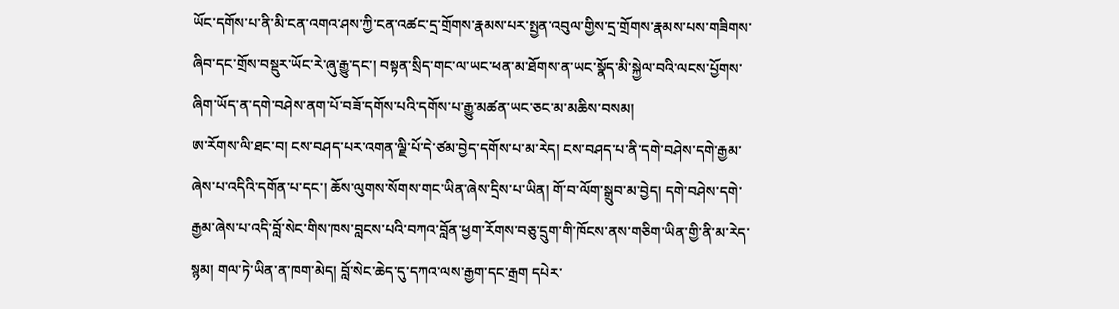ཡོང་དགོས་པ་ནི་མི་ངན་འགའ་ཤས་ཀྱི་ངན་འཚང་དྲ་གྲོགས་རྣམས་པར་སྤྱན་འབུལ་གྱིས་དྲ་གྲོགས་རྣམས་པས་གཟིགས་ཞིབ་དང་གྲོས་བསྡུར་ཡོང་རེ་ཞུ་རྒྱུ་དང་། བསྟན་སྲིད་གང་ལ་ཡང་ཕན་མ་ཐོགས་ན་ཡང་སྣོད་མི་སྐྱེལ་བའི་ལངས་པྱོགས་ཞིག་ཡོད་ན་དགེ་བཤེས་ནག་པོ་བཟོ་དགོས་པའི་དགོས་པ་རྒྱུ་མཚན་ཡང་ཅང་མ་མཆིས་བསམ།
ཨ་རོགས་ལི་ཐང་བ། ངས་བཤད་པར་འགན་ལྗི་པོ་དེ་ཙམ་བྱེད་དགོས་པ་མ་རེད། ངས་བཤད་པ་ནི་དགེ་བཤེས་དགེ་རྒྱམ་ཞེས་པ་འདིའི་དགོན་པ་དང་། ཆོས་ལུགས་སོགས་གང་ཡིན་ཞེས་དྲིས་པ་ཡིན། གོ་བ་ལོག་སྒྲུབ་མ་བྱེད། དགེ་བཤེས་དགེ་རྒྱམ་ཞེས་པ་འདི་བློ་སེང་གིས་ཁས་བླངས་པའི་བཀའ་བློན་ཕྱག་རོགས་བཅུ་དྲུག་གི་ཁོངས་ནས་གཅིག་ཡིན་གྱི་ནི་མ་རེད་སྙམ། གལ་ཏེ་ཡིན་ན་ཁག་མེད། བློ་སེང་ཆེད་དུ་དཀའ་ལས་རྒྱག་དང་རྒྲག དཔེར་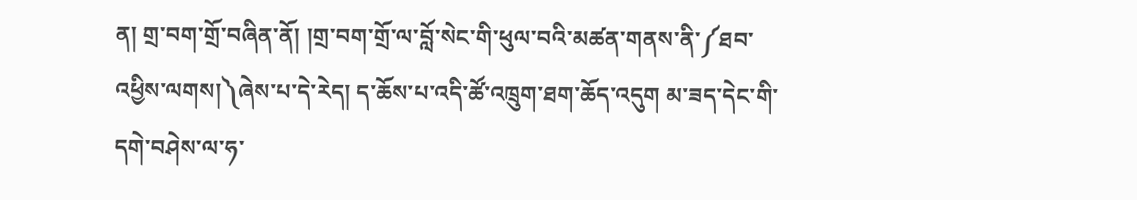ན། གྲ་བག་གྲོ་བཞིན་ནོ། །གྲ་བག་གྲོ་ལ་བློ་སེང་གི་ཕུལ་བའི་མཚན་གནས་ནི་༼ཐབ་འཕྱིས་ལགས།༽ཞེས་པ་དེ་རེད། ད་ཆོས་པ་འདི་ཚོ་འཁྲུག་ཐག་ཆོད་འདུག མ་ཟད་དེང་གི་དགེ་བཤེས་ལ་ཧ་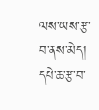ལས་ཡས་རྩ་བ་ནས་མེད། དཔེ་ཆ་རྩ་བ་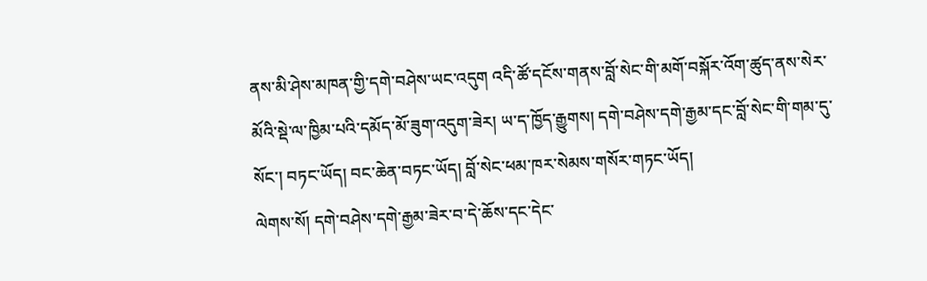ནས་མི་ཤེས་མཁན་གྱི་དགེ་བཤེས་ཡང་འདུག འདི་ཚོ་དངོས་གནས་བློ་སེང་གི་མགོ་བསྐོར་འོག་ཚུད་ནས་སེར་མོའི་སྡེ་ལ་ཁྱིམ་པའི་དམོད་མོ་ཟུག་འདུག་ཟེར། ཡ་ད་ཁྱོད་རྒྱུགས། དགེ་བཤེས་དགེ་རྒྱམ་དང་བློ་སེང་གི་གམ་དུ་སོང་། བཏང་ཡོད། བང་ཆེན་བཏང་ཡོད། བློ་སེང་ཕམ་ཁར་སེམས་གསོར་གཏང་ཡོད།
ལེགས་སོ། དགེ་བཤེས་དགེ་རྒྱམ་ཟེར་བ་དེ་ཆོས་དང་དེང་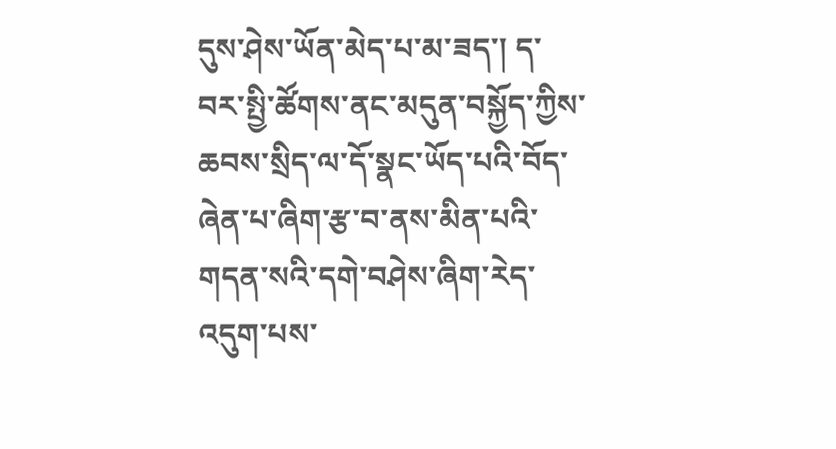དུས་ཤེས་ཡོན་མེད་པ་མ་ཟད་། ད་བར་སྤྱི་ཚོགས་ནང་མདུན་བསྐྱོད་ཀྱིས་ཆབས་སྲིད་ལ་དོ་སྣང་ཡོད་པའི་བོད་ཞེན་པ་ཞིག་རྩ་བ་ནས་མིན་པའི་གདན་སའི་དགེ་བཤེས་ཞིག་རེད་འདུག་པས་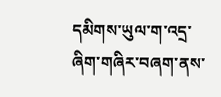དམིགས་ཡུལ་ག་འདྲ་ཞིག་གཞིར་བཞག་ནས་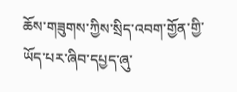ཆོས་གཟུགས་ཀྱིས་སྲིད་འབག་གྱོན་གྱི་ཡོད་པར་ཞིབ་དཔྱད་ཞུ་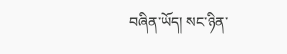བཞིན་ཡོད། སང་ཉིན་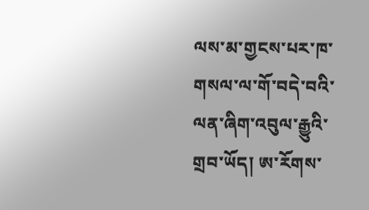ལས་མ་གྱངས་པར་ཁ་གསལ་ལ་གོ་བདེ་བའི་ལན་ཞིག་འབུལ་རྒྱུའི་གྲབ་ཡོད། ཨ་རོགས་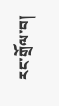རང་གྲོལ་བ།